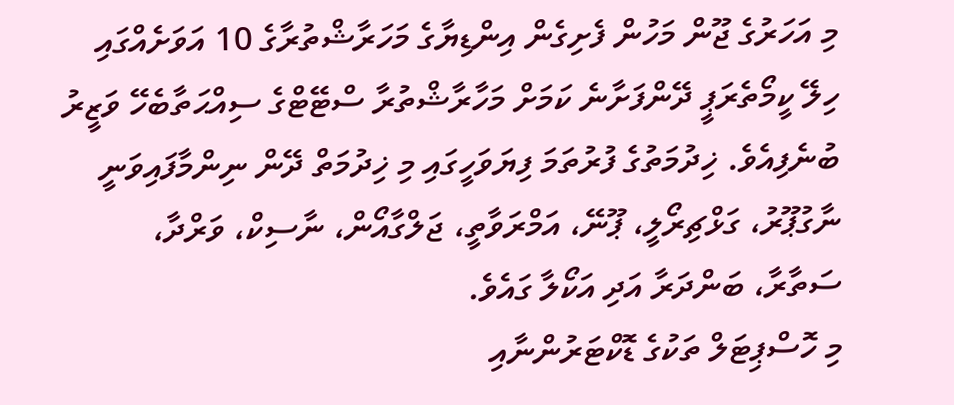މި އަހަރުގެ ޖޫން މަހުން ފެށިގެން އިންޑިޔާގެ މަހަރާޝްތުރާގެ 10 އަވަށެއްގައި ހިލޭ ކީމޯތެރަޕީ ދޭންފަށާނެ ކަމަށް މަހާރާޝްތުރާ ސްޓޭޓްގެ ސިއްޙަތާބެހޭ ވަޒީރު ބުނެފިއެވެ. ޚިދުމަތުގެ ފުރުތަމަ ފިޔަވަހީގައި މި ޚިދުމަތް ދޭން ނިންމާފައިވަނީ ނާގުޕޫރު، ގަޅްޗިރޯލީ، ޕޫނޭ، އަމްރަވާތީ، ޖަލްގާއޯން، ނާސިކް، ވަރްދާ، ސަތާރާ، ބަންދަރާ އަދި އަކޯލާ ގައެވެ.
މި ހޮސްޕިޓަލް ތަކުގެ ޑޮކްޓަރުންނާއި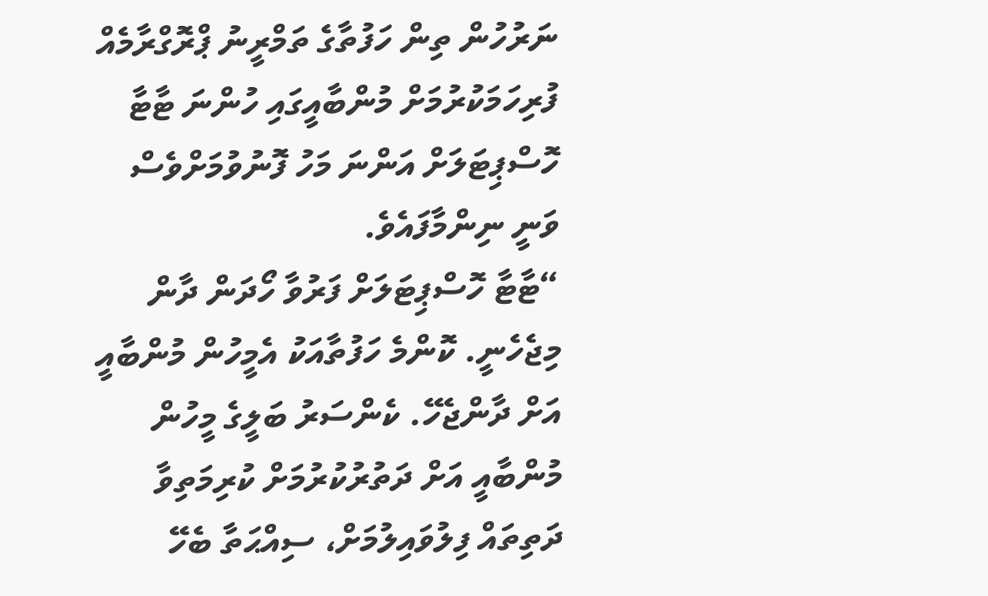ނަރުހުން ތިން ހަފުތާގެ ތަމްރީނު ޕްރޮގްރާމެއް ފުރިހަމަކުރުމަށް މުންބާއީގައި ހުންނަ ޓާޓާ ހޮސްޕިޓަލަށް އަންނަ މަހު ފޮނުވުމަށްވެސް ވަނީ ނިންމާފައެވެ.
“ޓާޓާ ހޮސްޕިޓަލަށް ފަރުވާ ހޯދަން ދާން މިޖެހެނީ. ކޮންމެ ހަފުތާއަކު އެމީހުން މުންބާއީ އަށް ދާންޖެހޭ. ކެންސަރު ބަލީގެ މީހުން މުންބާއީ އަށް ދަތުރުކުރުމަށް ކުރިމަތިވާ ދަތިތައް ފިލުވައިލުމަށް، ސިއްޙަތާ ބެހޭ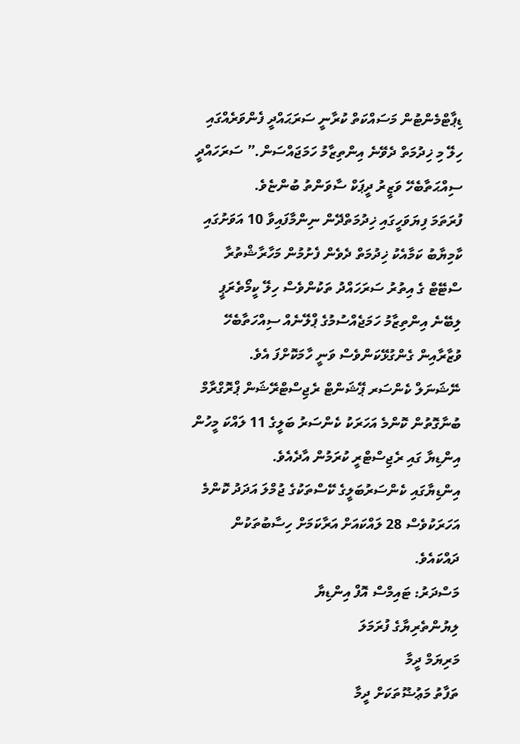ޑިޕާޓްމެންޓުން މަސައްކަތް ކުރާނީ ސަރަޙައްދީ ފެންވަރެއްގައި ހިލޭ މި ޚިދުމަތް ދެވޭނެ އިންތިޒާމު ހަމަޖައްސަން.” ސަރަހައްދީ ސިއްޙަތާބެހޭ ވަޒީރު ދީޕަކް ސާވަންތު ބުންޏެވެ.
ފުރަތަމަ ފިޔަވަހީގައި ޚިދުމަތްދޭން ނިންމާފައިވާ 10 އަވަށުގައި ކާމިޔާބު ކަމާއެކު ޚިދުމަތް ދެވެން ފެށުމުން މަހާރާޝްތުރާ ސްޓޭޓް ގެ އިތުރު ސަރަހައްދު ތަކުންވެސް ހިލޭ ކީމޯތެރަޕީ ލިބޭނެ އިންތިޒާމު ހަމަޖެއްސުމުގެ ޕްލޭނެއް ސިއްހަތާބެހޭ ވުޒާރާއިން ގެންގުޅޭކަންވެސް ވަނީ ހާމަކޮށްފަ އެވެ.
ނޭޝަނަލް ކެންސަރ ޕޭޝަންޓް ރެޖިސްޓްރޭޝަން ޕްރޮގްރާމް ބުނާގޮތުން ކޮންމެ އަހަރަކު ކެންސަރު ބަލީގެ 11 ލައްކަ މީހުން އިންޑިޔާ ގައި ރެޖިސްޓްރީ ކުރަމުން އާދެއެވެ.
އިންޑިޔާގައި ކެންސަރުބަލީގެ ކޭސްތަކުގެ ޖުމްލަ އަދަދު ކޮންމެ އަހަރަކުވެސް 28 ލައްކައަށް އަރާކަމަށް ހިސާބުތަކުން ދައްކައެވެ.
މަސްދަރު: ޓައިމްސް އޮފް އިންޑިޔާ
ލިޔުންތެރިޔާގެ ފުރަމަލަ
މަރިޔަމް ދީމާ
ތަފާތު މަޢުޟޫތަކަށް ދީމާ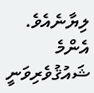ލިޔާނެއެވެ. އެންމެ ޝައުޤުވެރިވަނީ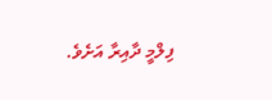ފިލްމީ ދާއިރާ އަށެވެ.